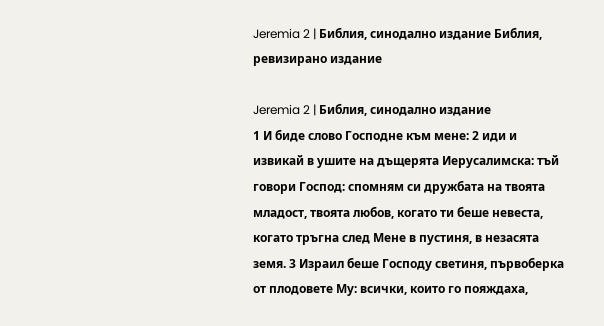Jeremia 2 | Библия, синодално издание Библия, ревизирано издание

Jeremia 2 | Библия, синодално издание
1 И биде слово Господне към мене: 2 иди и извикай в ушите на дъщерята Иерусалимска: тъй говори Господ: спомням си дружбата на твоята младост, твоята любов, когато ти беше невеста, когато тръгна след Мене в пустиня, в незасята земя. 3 Израил беше Господу светиня, първоберка от плодовете Му: всички, които го пояждаха,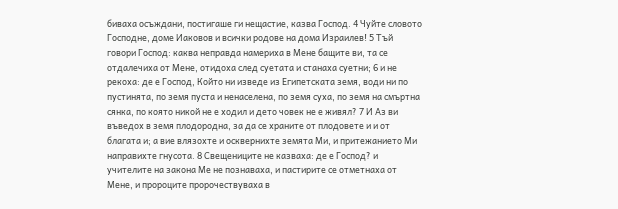биваха осъждани, постигаше ги нещастие, казва Господ. 4 Чуйте словото Господне, доме Иаковов и всички родове на дома Израилев! 5 Тъй говори Господ: каква неправда намериха в Мене бащите ви, та се отдалечиха от Мене, отидоха след суетата и станаха суетни; 6 и не рекоха: де е Господ, Който ни изведе из Египетската земя, води ни по пустинята, по земя пуста и ненаселена, по земя суха, по земя на смъртна сянка, по която никой не е ходил и дето човек не е живял? 7 И Аз ви въведох в земя плодородна, за да се храните от плодовете и и от благата и; а вие влязохте и осквернихте земята Ми, и притежанието Ми направихте гнусота. 8 Свещениците не казваха: де е Господ? и учителите на закона Ме не познаваха, и пастирите се отметнаха от Мене, и пророците пророчествуваха в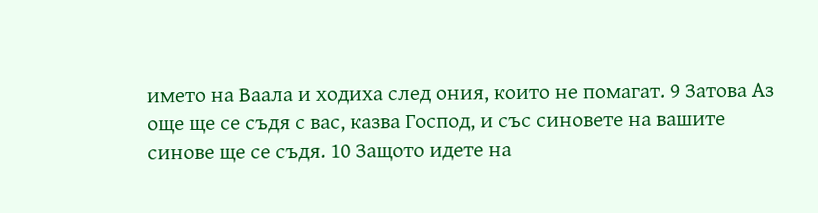името на Ваала и ходиха след ония, които не помагат. 9 Затова Аз още ще се съдя с вас, казва Господ, и със синовете на вашите синове ще се съдя. 10 Защото идете на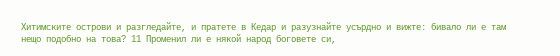Хитимските острови и разгледайте, и пратете в Кедар и разузнайте усърдно и вижте: бивало ли е там нещо подобно на това? 11 Променил ли е някой народ боговете си,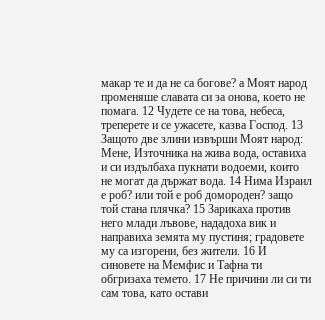макар те и да не са богове? а Моят народ променяше славата си за онова, което не помага. 12 Чудете се на това, небеса, треперете и се ужасете, казва Господ. 13 Защото две злини извърши Моят народ: Мене, Източника на жива вода, оставиха и си издълбаха пукнати водоеми, които не могат да държат вода. 14 Нима Израил е роб? или той е роб домороден? защо той стана плячка? 15 Зарикаха против него млади лъвове, нададоха вик и направиха земята му пустиня; градовете му са изгорени, без жители. 16 И синовете на Мемфис и Тафна ти обгризаха темето. 17 Не причини ли си ти сам това, като остави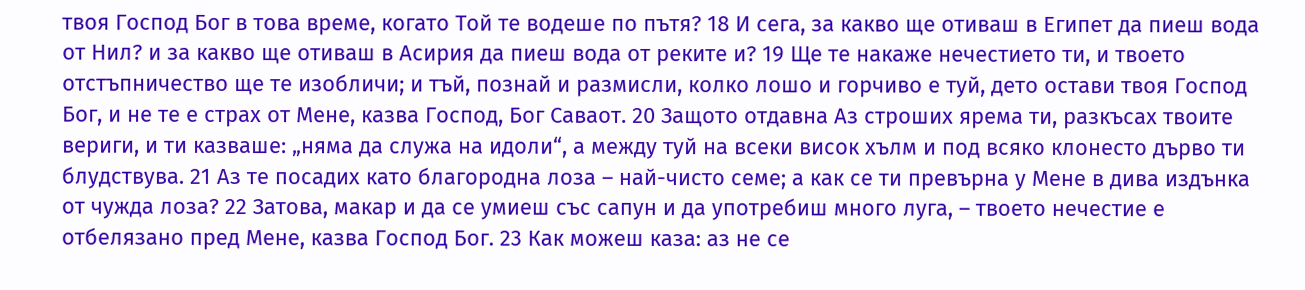твоя Господ Бог в това време, когато Той те водеше по пътя? 18 И сега, за какво ще отиваш в Египет да пиеш вода от Нил? и за какво ще отиваш в Асирия да пиеш вода от реките и? 19 Ще те накаже нечестието ти, и твоето отстъпничество ще те изобличи; и тъй, познай и размисли, колко лошо и горчиво е туй, дето остави твоя Господ Бог, и не те е страх от Мене, казва Господ, Бог Саваот. 20 Защото отдавна Аз строших ярема ти, разкъсах твоите вериги, и ти казваше: „няма да служа на идоли“, а между туй на всеки висок хълм и под всяко клонесто дърво ти блудствува. 21 Аз те посадих като благородна лоза – най-чисто семе; а как се ти превърна у Мене в дива издънка от чужда лоза? 22 Затова, макар и да се умиеш със сапун и да употребиш много луга, – твоето нечестие е отбелязано пред Мене, казва Господ Бог. 23 Как можеш каза: аз не се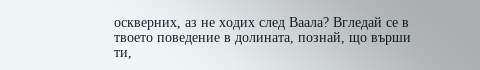оскверних, аз не ходих след Ваала? Вгледай се в твоето поведение в долината, познай, що върши ти,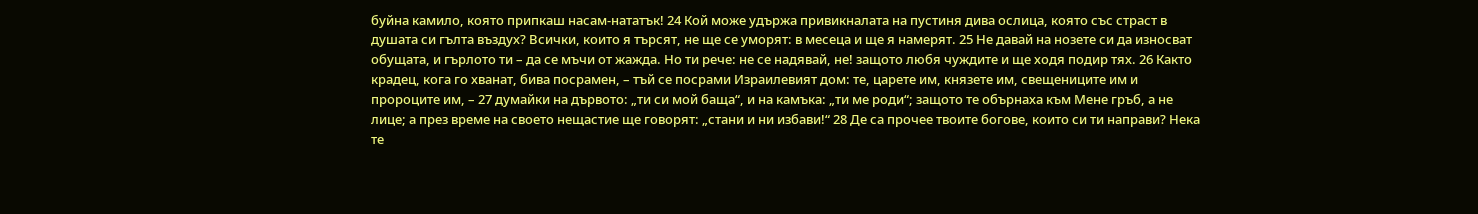буйна камило, която припкаш насам-нататък! 24 Кой може удържа привикналата на пустиня дива ослица, която със страст в душата си гълта въздух? Всички, които я търсят, не ще се уморят: в месеца и ще я намерят. 25 Не давай на нозете си да износват обущата, и гърлото ти – да се мъчи от жажда. Но ти рече: не се надявай, не! защото любя чуждите и ще ходя подир тях. 26 Както крадец, кога го хванат, бива посрамен, – тъй се посрами Израилевият дом: те, царете им, князете им, свещениците им и пророците им, – 27 думайки на дървото: „ти си мой баща“, и на камъка: „ти ме роди“; защото те обърнаха към Мене гръб, а не лице; а през време на своето нещастие ще говорят: „стани и ни избави!“ 28 Де са прочее твоите богове, които си ти направи? Нека те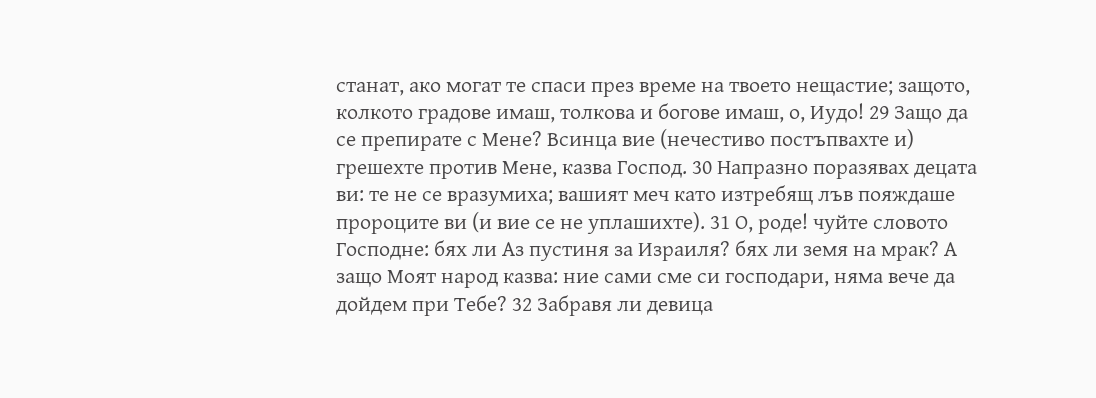станат, ако могат те спаси през време на твоето нещастие; защото, колкото градове имаш, толкова и богове имаш, о, Иудо! 29 Защо да се препирате с Мене? Всинца вие (нечестиво постъпвахте и) грешехте против Мене, казва Господ. 30 Напразно поразявах децата ви: те не се вразумиха; вашият меч като изтребящ лъв пояждаше пророците ви (и вие се не уплашихте). 31 О, роде! чуйте словото Господне: бях ли Аз пустиня за Израиля? бях ли земя на мрак? А защо Моят народ казва: ние сами сме си господари, няма вече да дойдем при Тебе? 32 Забравя ли девица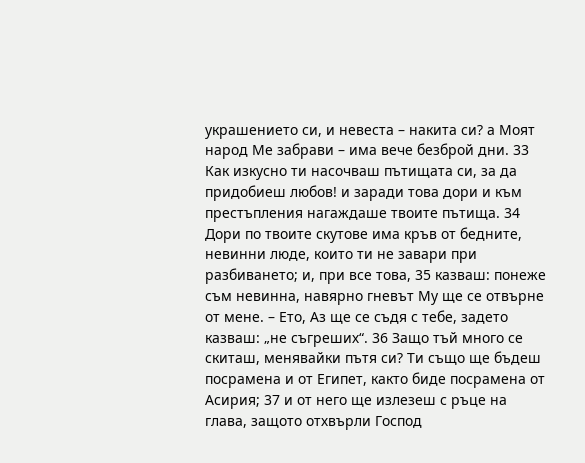украшението си, и невеста – накита си? а Моят народ Ме забрави – има вече безброй дни. 33 Как изкусно ти насочваш пътищата си, за да придобиеш любов! и заради това дори и към престъпления нагаждаше твоите пътища. 34 Дори по твоите скутове има кръв от бедните, невинни люде, които ти не завари при разбиването; и, при все това, 35 казваш: понеже съм невинна, навярно гневът Му ще се отвърне от мене. – Ето, Аз ще се съдя с тебе, задето казваш: „не съгреших“. 36 Защо тъй много се скиташ, менявайки пътя си? Ти също ще бъдеш посрамена и от Египет, както биде посрамена от Асирия; 37 и от него ще излезеш с ръце на глава, защото отхвърли Господ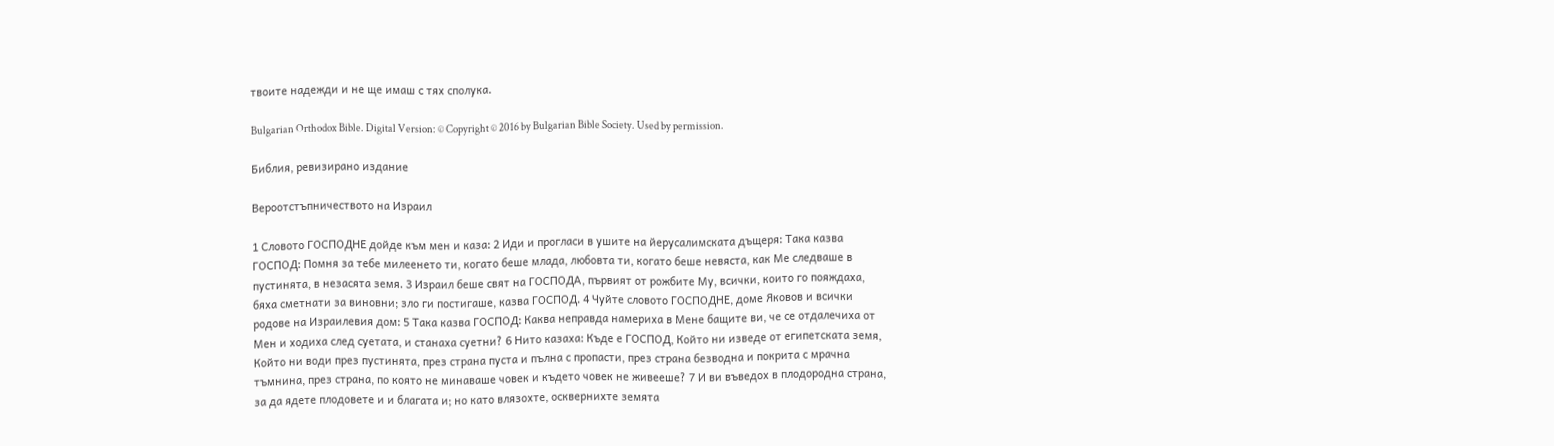твоите надежди и не ще имаш с тях сполука.

Bulgarian Orthodox Bible. Digital Version: © Copyright © 2016 by Bulgarian Bible Society. Used by permission.

Библия, ревизирано издание

Вероотстъпничеството на Израил

1 Словото ГОСПОДНЕ дойде към мен и каза: 2 Иди и прогласи в ушите на йерусалимската дъщеря: Така казва ГОСПОД: Помня за тебе милеенето ти, когато беше млада, любовта ти, когато беше невяста, как Ме следваше в пустинята, в незасята земя. 3 Израил беше свят на ГОСПОДА, първият от рожбите Му, всички, които го пояждаха, бяха сметнати за виновни; зло ги постигаше, казва ГОСПОД. 4 Чуйте словото ГОСПОДНЕ, доме Яковов и всички родове на Израилевия дом: 5 Така казва ГОСПОД: Каква неправда намериха в Мене бащите ви, че се отдалечиха от Мен и ходиха след суетата, и станаха суетни? 6 Нито казаха: Къде е ГОСПОД, Който ни изведе от египетската земя, Който ни води през пустинята, през страна пуста и пълна с пропасти, през страна безводна и покрита с мрачна тъмнина, през страна, по която не минаваше човек и където човек не живееше? 7 И ви въведох в плодородна страна, за да ядете плодовете и и благата и; но като влязохте, осквернихте земята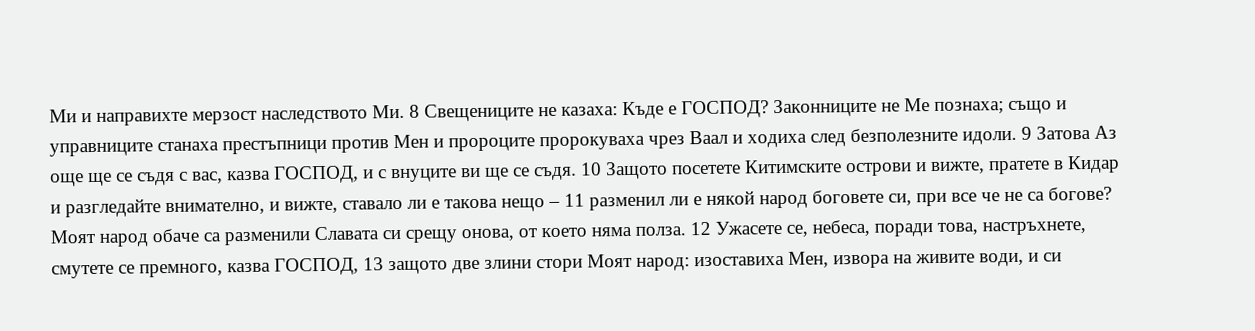Ми и направихте мерзост наследството Ми. 8 Свещениците не казаха: Къде е ГОСПОД? Законниците не Ме познаха; също и управниците станаха престъпници против Мен и пророците пророкуваха чрез Ваал и ходиха след безполезните идоли. 9 Затова Аз още ще се съдя с вас, казва ГОСПОД, и с внуците ви ще се съдя. 10 Защото посетете Китимските острови и вижте, пратете в Кидар и разгледайте внимателно, и вижте, ставало ли е такова нещо – 11 разменил ли е някой народ боговете си, при все че не са богове? Моят народ обаче са разменили Славата си срещу онова, от което няма полза. 12 Ужасете се, небеса, поради това, настръхнете, смутете се премного, казва ГОСПОД, 13 защото две злини стори Моят народ: изоставиха Мен, извора на живите води, и си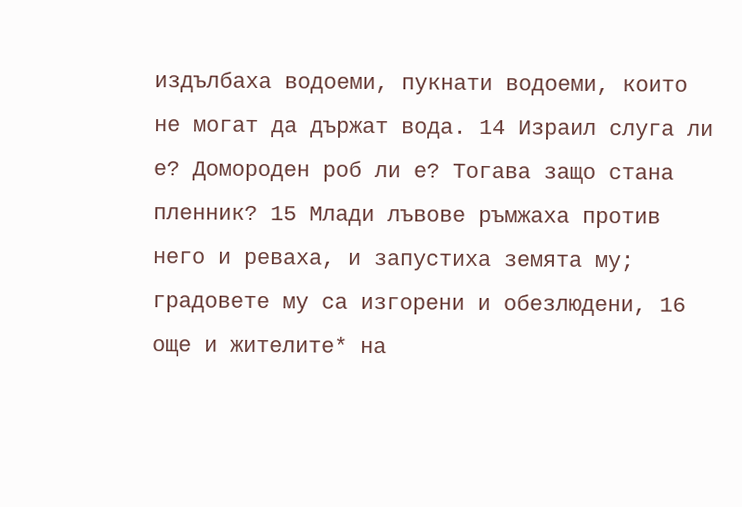издълбаха водоеми, пукнати водоеми, които не могат да държат вода. 14 Израил слуга ли е? Домороден роб ли е? Тогава защо стана пленник? 15 Млади лъвове ръмжаха против него и реваха, и запустиха земята му; градовете му са изгорени и обезлюдени, 16 още и жителите* на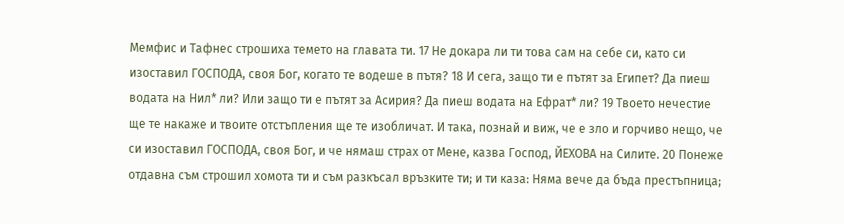Мемфис и Тафнес строшиха темето на главата ти. 17 Не докара ли ти това сам на себе си, като си изоставил ГОСПОДА, своя Бог, когато те водеше в пътя? 18 И сега, защо ти е пътят за Египет? Да пиеш водата на Нил* ли? Или защо ти е пътят за Асирия? Да пиеш водата на Ефрат* ли? 19 Твоето нечестие ще те накаже и твоите отстъпления ще те изобличат. И така, познай и виж, че е зло и горчиво нещо, че си изоставил ГОСПОДА, своя Бог, и че нямаш страх от Мене, казва Господ, ЙЕХОВА на Силите. 20 Понеже отдавна съм строшил хомота ти и съм разкъсал връзките ти; и ти каза: Няма вече да бъда престъпница;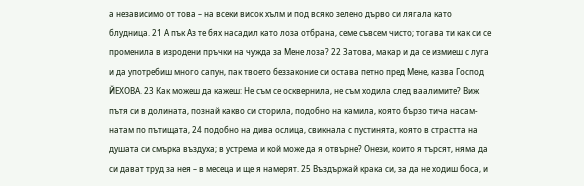а независимо от това – на всеки висок хълм и под всяко зелено дърво си лягала като блудница. 21 А пък Аз те бях насадил като лоза отбрана, семе съвсем чисто; тогава ти как си се променила в изродени пръчки на чужда за Мене лоза? 22 Затова, макар и да се измиеш с луга и да употребиш много сапун, пак твоето беззаконие си остава петно пред Мене, казва Господ ЙЕХОВА. 23 Как можеш да кажеш: Не съм се осквернила, не съм ходила след ваалимите? Виж пътя си в долината, познай какво си сторила, подобно на камила, която бързо тича насам-натам по пътищата, 24 подобно на дива ослица, свикнала с пустинята, която в страстта на душата си смърка въздуха; в устрема и кой може да я отвърне? Онези, които я търсят, няма да си дават труд за нея – в месеца и ще я намерят. 25 Въздържай крака си, за да не ходиш боса, и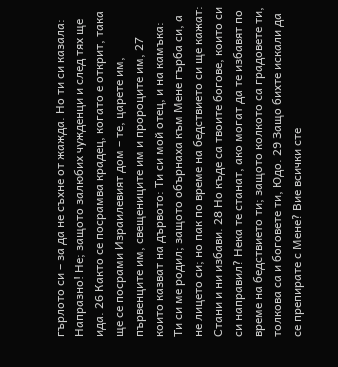гърлото си – за да не съхне от жажда. Но ти си казала: Напразно! Не; защото залюбих чужденци и след тях ще ида. 26 Както се посрамва крадец, когато е открит, така ще се посрами Израилевият дом – те, царете им, първенците им, свещениците им и пророците им, 27 които казват на дървото: Ти си мой отец, и на камъка: Ти си ме родил; защото обърнаха към Мене гърба си, а не лицето си; но пак по време на бедствието си ще кажат: Стани и ни избави. 28 Но къде са твоите богове, които си си направил? Нека те станат, ако могат да те избавят по време на бедствието ти; защото колкото са градовете ти, толкова са и боговете ти, Юдо. 29 Защо бихте искали да се препирате с Мене? Вие всички сте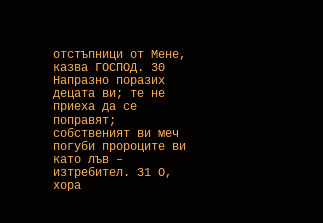отстъпници от Мене, казва ГОСПОД. 30 Напразно поразих децата ви; те не приеха да се поправят; собственият ви меч погуби пророците ви като лъв – изтребител. 31 О, хора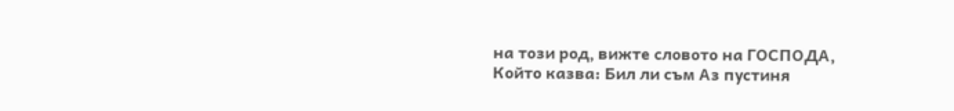на този род, вижте словото на ГОСПОДА, Който казва: Бил ли съм Аз пустиня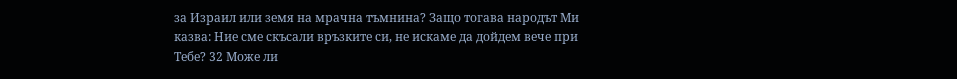за Израил или земя на мрачна тъмнина? Защо тогава народът Ми казва: Ние сме скъсали връзките си, не искаме да дойдем вече при Тебе? 32 Може ли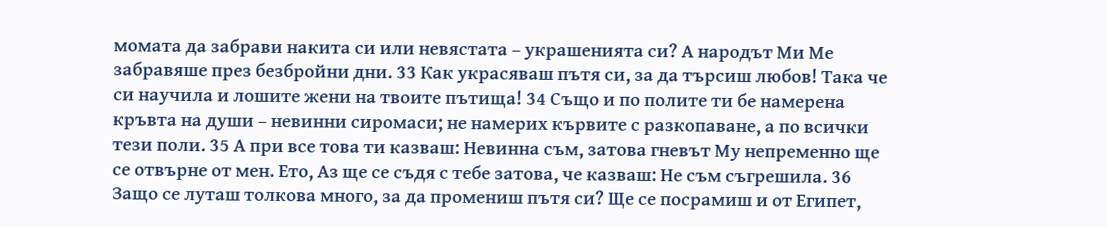момата да забрави накита си или невястата – украшенията си? А народът Ми Ме забравяше през безбройни дни. 33 Как украсяваш пътя си, за да търсиш любов! Така че си научила и лошите жени на твоите пътища! 34 Също и по полите ти бе намерена кръвта на души – невинни сиромаси; не намерих кървите с разкопаване, а по всички тези поли. 35 А при все това ти казваш: Невинна съм, затова гневът Му непременно ще се отвърне от мен. Ето, Аз ще се съдя с тебе затова, че казваш: Не съм съгрешила. 36 Защо се луташ толкова много, за да промениш пътя си? Ще се посрамиш и от Египет,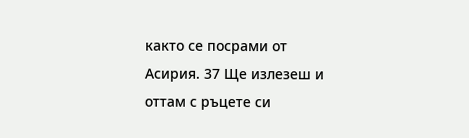както се посрами от Асирия. 37 Ще излезеш и оттам с ръцете си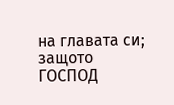на главата си; защото ГОСПОД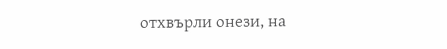отхвърли онези, на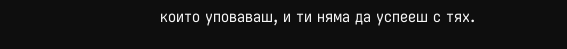които уповаваш, и ти няма да успееш с тях.